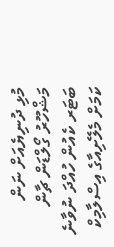މުޅި ދުނިޔެއަށް ނަން މަޝްހޫރު ގޯލްޑަން ޗާން ބަޓަރ ކެއުން ހުއްދަ ނުވާނެ ކަމަށް މެލޭށިއާގެ އިސްލާމިކް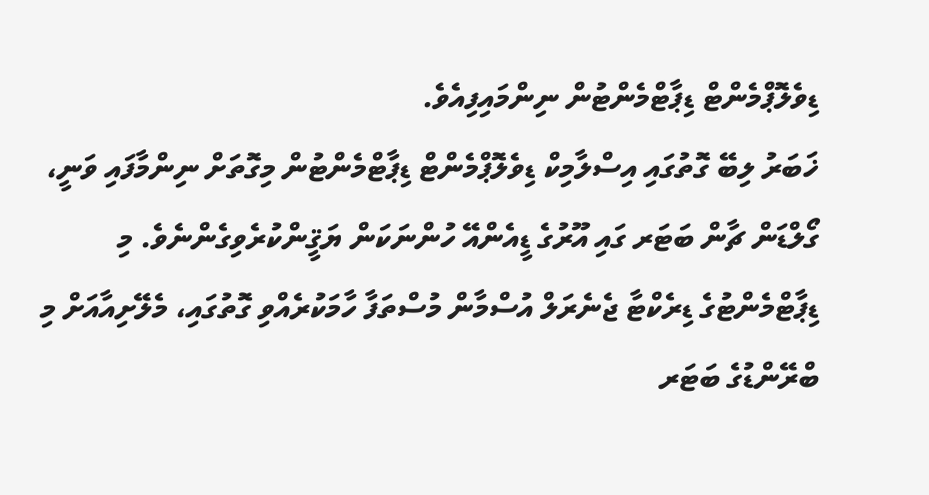ޑިވެލޮޕްމެންޓް ޑިޕާޓްމެންޓުން ނިންމައިފިއެވެ.
ޚަބަރު ލިބޭ ގޮތުގައި އިސްލާމިކް ޑިވެލޮޕްމެންޓް ޑިޕާޓްމެންޓުން މިގޮތަށް ނިންމާފައި ވަނީ، ގޯލްޑަން ޗާން ބަޓަރ ގައި އޫރުގެ ޑީއެންއޭ ހުންނަކަން ޔަޤީންކުރެވިގެންނެވެ. މި ޑިޕާޓްމެންޓުގެ ޑިރެކްޓާ ޖެނެރަލް އުސްމާން މުސްތަފާ ހާމަކުރެއްވި ގޮތުގައި، މެލޭށިއާއަށް މި ބްރޭންޑުގެ ބަޓަރ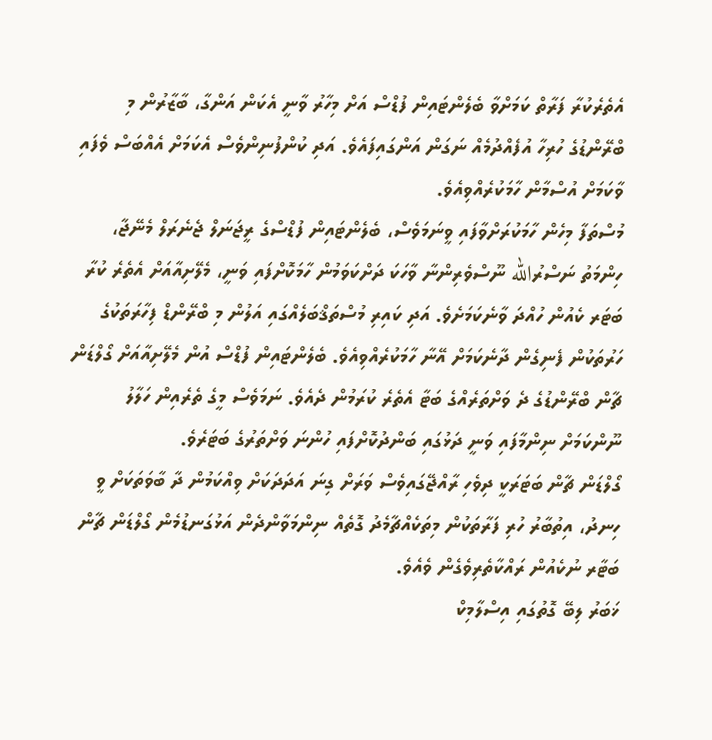އެތެރެކުރާ ފަރާތް ކަމަށްވާ ބެލެންޓައިން ފުޑްސް އަށް މިހާރު ވާނީ އެކަން އަންގާ، ބާޒާރުން މި ބްރޭންޑުގެ ހުރިހާ އުފެއްދުމެއް ނަގަން އަންގައިފައެވެ. އަދި ކުންފުނިންވެސް އެކަމަށް އެއްބަސް ވެފައި ވާކަމަށް އުސްމާން ހާމަކުރެއްވިއެވެ.
މުސްތަފާ މިހެން ހާމަކުރަށްވާފައި ވީނަމަވެސް، ބެލެންޓައިން ފުޑްސްގެ ރީޖަނަލް ޖެނެރަލް މެނޭޖާ، ހިންމަތު ނަސްރުالله ނޫސްވެރިންނާ ވާހަކަ ދަށްކަވަމުން ހާމަކޮށްފައި ވަނީ، މެލޭށިއާއަށް އެތެރެ ކުރާ ބަޓަރ ކެއުން ހުއްދަ ވާނެކަމަށެވެ. އަދި ކައިރި މުސްތަޤްބަލެއްގައި އަލުން މި ބްރޭންޑް ފިހާރަތަކުގެ ހަރުތަކުން ފެނިގެން ދާނެކަމަށް އޭނާ ހާމަކުރެއްވިއެވެ. ބެލެންޓައިން ފުޑްސް އުން މެލޭށިއާއަށް ގޯލްޑަން ޗާން ބްރޭންޑުގެ ދެ ވަށްތަރެއްގެ ބަޓާ އެތެރެ ކުރަމުން ދެއެވެ. ނަމަވެސް މީގެ ތެރެއިން ހަލާލު ނޫންކަމަށް ނިންމާފައި ވަނީ ދަޅުގައި ބަންދުކޮށްފައި ހުންނަ ވަށްތަރުގެ ބަޓަރެވެ.
ގޯލްޑަން ޗާން ބަޓަރަކީ ދިވެހި ރާއްޖޭގައިވެސް ވަރަށް ގިނަ އަދަދަކަށް ވިއްކަމުން ދާ ބާވަތަކަށް ވީ ހިނދު، އިތުބާރު ހުރި ފަރާތަކުން މިތަކެއްޗާމެދު ގޮތެއް ނިންމަވާންދެން އަޅުގަނޑުމެން ގޯލްޑަން ޗާން ބަޓާރ ނުކެއުން ރައްކާތެރިވެގެން ވެއެވެ.
ޚަބަރު ލިބޭ ގޮތުގައި އިސްލާމިކް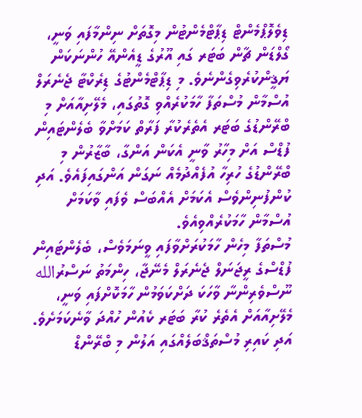ޑިވެލޮޕްމެންޓް ޑިޕާޓްމެންޓުން މިގޮތަށް ނިންމާފައި ވަނީ، ގޯލްޑަން ޗާން ބަޓަރ ގައި އޫރުގެ ޑީއެންއޭ ހުންނަކަން ޔަޤީންކުރެވިގެންނެވެ. މި ޑިޕާޓްމެންޓުގެ ޑިރެކްޓާ ޖެނެރަލް އުސްމާން މުސްތަފާ ހާމަކުރެއްވި ގޮތުގައި، މެލޭށިއާއަށް މި ބްރޭންޑުގެ ބަޓަރ އެތެރެކުރާ ފަރާތް ކަމަށްވާ ބެލެންޓައިން ފުޑްސް އަށް މިހާރު ވާނީ އެކަން އަންގާ، ބާޒާރުން މި ބްރޭންޑުގެ ހުރިހާ އުފެއްދުމެއް ނަގަން އަންގައިފައެވެ. އަދި ކުންފުނިންވެސް އެކަމަށް އެއްބަސް ވެފައި ވާކަމަށް އުސްމާން ހާމަކުރެއްވިއެވެ.
މުސްތަފާ މިހެން ހާމަކުރަށްވާފައި ވީނަމަވެސް، ބެލެންޓައިން ފުޑްސްގެ ރީޖަނަލް ޖެނެރަލް މެނޭޖާ، ހިންމަތު ނަސްރުالله ނޫސްވެރިންނާ ވާހަކަ ދަށްކަވަމުން ހާމަކޮށްފައި ވަނީ، މެލޭށިއާއަށް އެތެރެ ކުރާ ބަޓަރ ކެއުން ހުއްދަ ވާނެކަމަށެވެ. އަދި ކައިރި މުސްތަޤްބަލެއްގައި އަލުން މި ބްރޭންޑް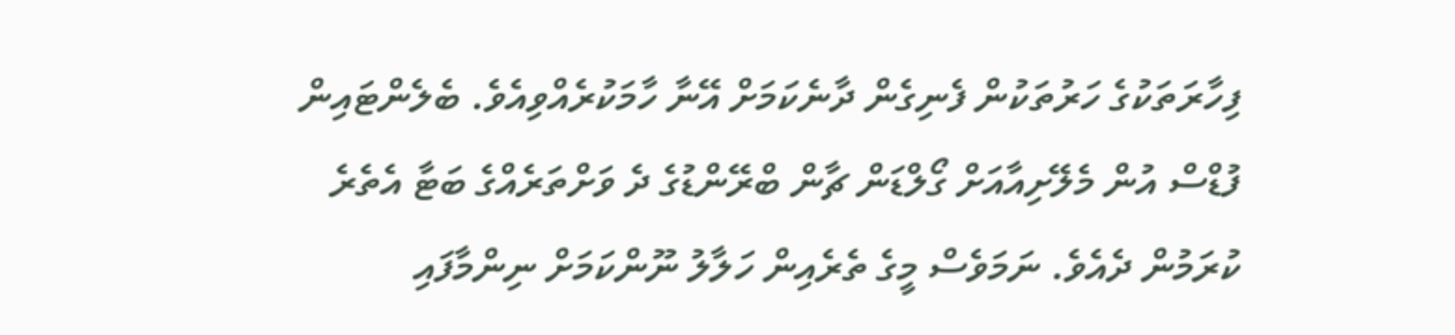ފިހާރަތަކުގެ ހަރުތަކުން ފެނިގެން ދާނެކަމަށް އޭނާ ހާމަކުރެއްވިއެވެ. ބެލެންޓައިން ފުޑްސް އުން މެލޭށިއާއަށް ގޯލްޑަން ޗާން ބްރޭންޑުގެ ދެ ވަށްތަރެއްގެ ބަޓާ އެތެރެ ކުރަމުން ދެއެވެ. ނަމަވެސް މީގެ ތެރެއިން ހަލާލު ނޫންކަމަށް ނިންމާފައި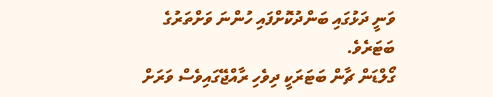ވަނީ ދަޅުގައި ބަންދުކޮށްފައި ހުންނަ ވަށްތަރުގެ ބަޓަރެވެ.
ގޯލްޑަން ޗާން ބަޓަރަކީ ދިވެހި ރާއްޖޭގައިވެސް ވަރަށް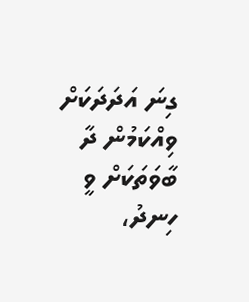ގިނަ އަދަދަކަށް ވިއްކަމުން ދާ ބާވަތަކަށް ވީ ހިނދު،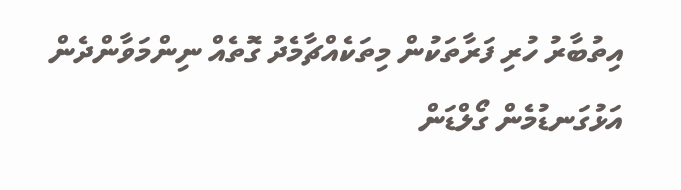އިތުބާރު ހުރި ފަރާތަކުން މިތަކެއްޗާމެދު ގޮތެއް ނިންމަވާންދެން އަޅުގަނޑުމެން ގޯލްޑަން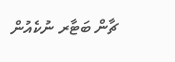ޗާން ބަޓާރ ނުކެއުން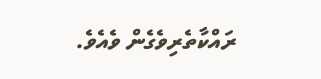ރައްކާތެރިވެގެން ވެއެވެ.